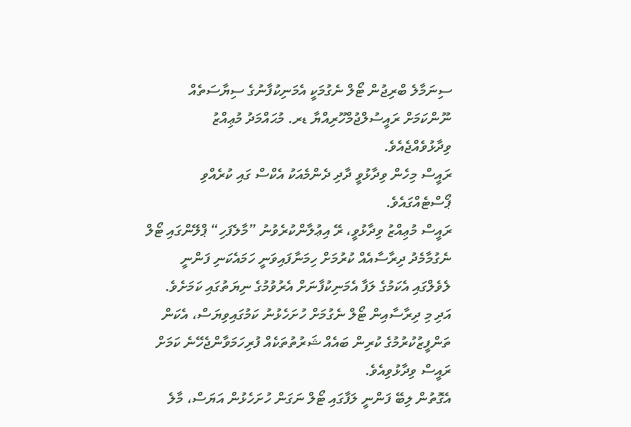ސިނަމާލެ ބްރިޖުން ޓޯލް ނެގުމަކީ އެމަނިކުފާނުގެ ސިޔާސަތެއް ނޫންކަމަށް ރައީސުލްޖުމްހޫރިއްޔާ ޑރ. މުޙައްމަދު މުޢިއްޒު ވިދާޅުވެއްޖެއެވެ.
ރައީސް މިހެން ވިދާޅުވީ ދާދި ދެންމެއަކު އެކްސް ގައި ކުރެއްވި ޕޯސްޓެއްގައެވެ.
ރައީސް މުޢިއްޒު ވިދާޅުވީ، ރޭ އިޢުލާންކުރެވުނު ”މާލެފަހި“ ޕްލޭންގައި ޓޯލް ނެގުމާމެދު ދިރާސާއެއް ކުރުމަށް ހިމަނާފައިވަނީ ހަމައެކަނި ފަންނީ ލެވެލްގައި އެކަމުގެ ލަފާ އެމަނިކުފާނަށް އެރުވުމުގެ ނިޔަތުގައި ކަމަށެވެ. އަދި މި ދިރާސާއިން ޓޯލް ނެގުމަށް ހުށަހެޅުނު ކަމުގައިވިޔަސް، އެކަން ތަންފީޒުކުރުމުގެ ކުރިން ބައެއް ޝަރުތުތަކެއް ފުރިހަމަވާންޖެހޭނެ ކަމަށް ރައީސް ވިދާޅުވިއެވެ.
އެގޮތުން ލިބޭ ފަންނީ ލަފާގައި ޓޯލް ނަގަން ހުށަހެޅުން އަޔަސް، މާލެ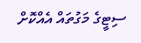ސިޓީގެ މަގުތައް އެއްކޮށް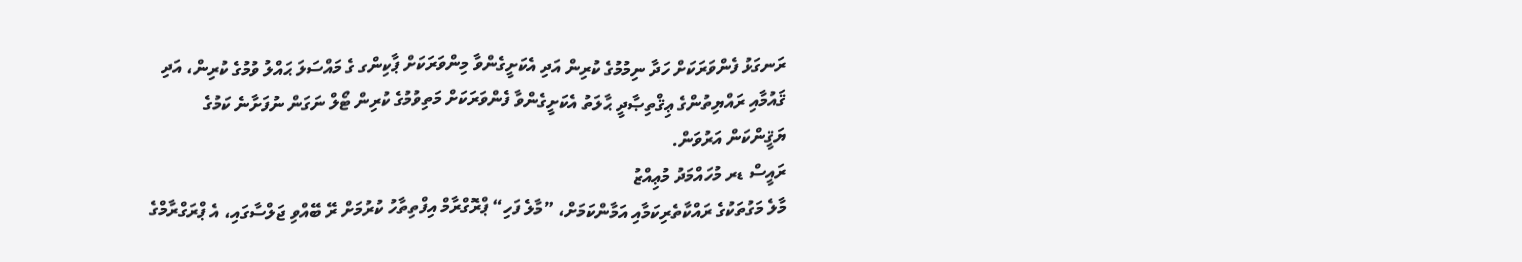ރަނގަޅު ފެންވަރަކަށް ހަދާ ނިމުމުގެ ކުރިން އަދި އެކަށީގެންވާ މިންވަރަކަށް ޕާކިންގ ގެ މައްސަލަ ޙައްލު ވުމުގެ ކުރިން، އަދި ޤައުމާއި ރައްޔިތުންގެ ޢިޤްތިޞާދީ ޙާލަތު އެކަށީގެންވާ ފެންވަރަކަށް މަތިވުމުގެ ކުރިން ޓޯލް ނަގަން ނުފަށާނެ ކަމުގެ ޔަޤީންކަން އަރުވަން.
ރައީސް ޑރ މުހައްމަދު މުޢިއްޒު
މާލެ މަގުތަކުގެ ރައްކާތެރިކަމާއި އަމާންކަމަށް، ”މާލެ ފަހި“ ޕްރޮގްރާމް އިފްތިތާހު ކުރުމަށް ރޭ ބޭއްވި ޖަލްސާގައި، އެ ޕްރަގްރާމްގެ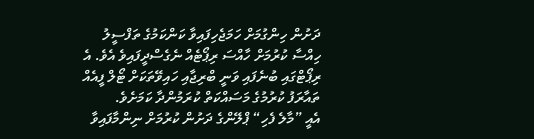ދަށުން ހިންގުމަށް ހަމަޖެހިފައިވާ ކަންކަމުގެ ތަފްސީލު ހިއްސާ ކުރުމަށް ހާއްސަ ރިޕޯޓެއް ނެގެސްދީފައިވެ އެވެ. އެ ރިޕޯޓްގައި ބުނެފައި ވަނީ ބްރިޖާއި ހައިވޭތަކަށް ޓޯލް ފީއެއް ތައާރަފު ކުރުމުގެ މަސައްކަތް ކުރަމުންދާ ކަމަށެވެ.
އެއީ ”މާލެ ފެހި“ ޕްލޭންގެ ދަށުން ކުރުމަށް ނިންމާފައިވާ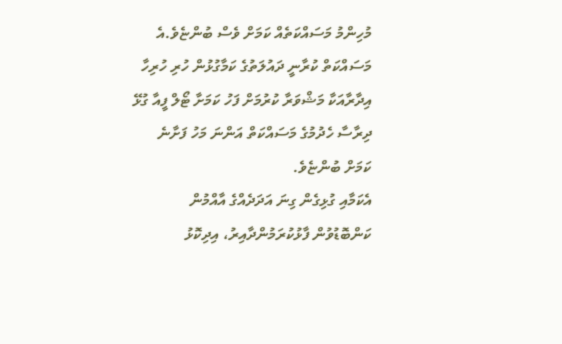މުހިންމު މަސައްކަތެއް ކަމަށް ވެސް ބުންޏެވެ.އެ މަސައްކަތް ކުރާނީ ދައުލަތުގެ ކަމާގުޅުން ހުރި ހުރިހާ އިދާރާއަކާ މަޝްވަރާ ކުރުމަށް ފަހު ކަމަށާ ޓޯލް ފީއާ ގުޅޭ ދިރާސާ ހެދުމުގެ މަސައްކަތް އަންނަ މަހު ފަށާނެ ކަމަށް ބުންޏެވެ.
އެކަމާއި ގުޅިގެން ގިނަ އަދަދެއްގެ އާއްމުން ކަންބޮޑުވުން ފާޅުކުރަމުންދާއިރު، އިދިކޮޅު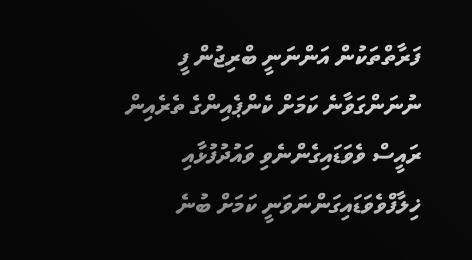ފަރާތްތަކުން އަންނަނީ ބްރިޖުން ފީ ނުނަންގަވާނެ ކަމަށް ކެންޕެއިންގެ ތެރެއިން ރައީސް ވެވަޑައިގެންނެވި ވައުދުފުޅާއި ޚިލާފްވެވަޑައިގަންނަވަނީ ކަމަށް ބުނެ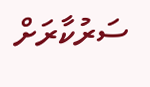ސަރުކާރަށް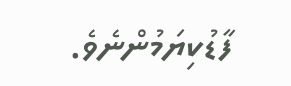ފާޑުކިޔަމުންނެވެ.